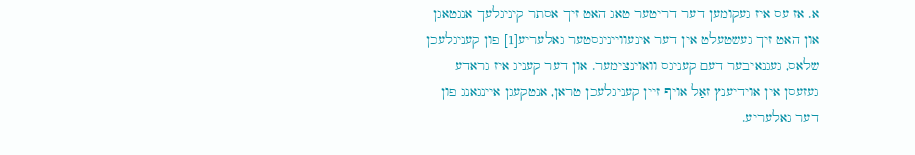א. אז עס איז געקומען דער דריטער טאג האט זיך אסתר קיניגלעך אנגטאגן און האט זיך געשטעלט אין דער אינעווייניגסטער גאלעריע[1] פון קעניגלעכן שלאס, געגנאיבער דעם קעניגס וואוינצימער. און דער קעניג איז גראדע געזעסן אין אוידיענץ זאַל אויף זיין קעניגלעכן טראן, אנטקעגן איינגאנג פון דער גאלעריע.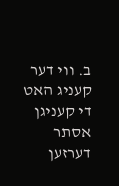ב. ווי דער קעניג האט די קעניגן אסתר דערזען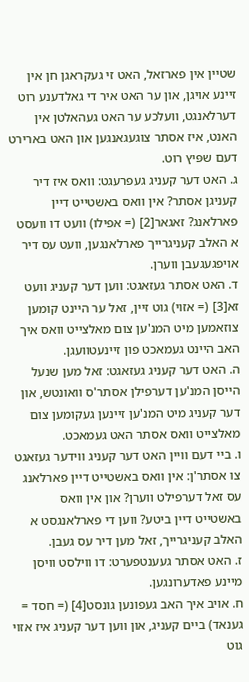שטיין אין פארזאל, האט זי געקראגן חן אין זיינע אויגן, און ער האט איר די גאלדענע רוט דערלאנגט, וועלכע ער האט געהאלטן אין האנט, איז אסתר צוגעגאנגען און האט בארירט דעם שפּיץ רוט.
ג. האט דער קעניג געפרעגט: וואס איז דיר קעניגן אסתר? אין וואס באשטייט דיין פארלאנג? זאגאר[2] (= אפילו) וועט דו וועסט א האלב קעניגרייך פארלאנגען, וועט עס דיר אויפגעגעבן ווערן.
ד. האט אסתר געזאגט: ווען דער קעניג וועט זא[3] (= אזוי) גוט זיין, זאל ער היינט קומען צוזאמען מיט המנ'ען צום מאלצייט וואס איך האב היינט געמאכט פון זיינעטוועגן.
ה. האט דער קעניג געזאגט: זאל מען שנעל הייסן המנ'ען דערפילן אסתר'ס וואונטש, און דער קעניג מיט המנ'ען זיינען געקומען צום מאלצייט וואס אסתר האט געמאכט.
ו. ביי דעם וויין האט דער קעניג ווידער געזאגט צו אסתר'ן: אין וואס באשטייט דיין פארלאנג עס זאל דערפילט ווערן? און אין וואס באשטייט דיין ביטע? ווען די פארלאנגסט א האלב קעניגרייך, זאל מען דיר עס געבן.
ז. האט אסתר געענטפערט: דו ווילסט וויסן מיינע פאדערונגען.
ח. אויב איך האב געפונען גונסט[4] (= חסד = גענאד) ביים קעניג, און ווען דער קעניג איז אזוי גוט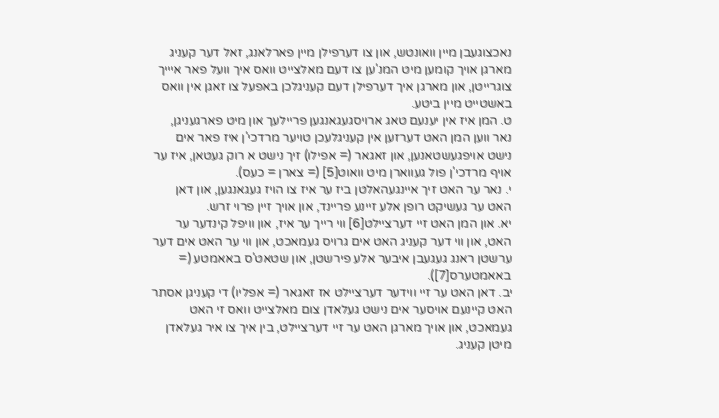נאכצוגעבן מיין וואונטש, און צו דערפילן מיין פארלאנג, זאל דער קעניג מארגן אויך קומען מיט המנ'ען צו דעם מאלצייט וואס איך וועל פאר איייך צוגרייטן, און מארגן איך דערפילן דעם קעניגלכן באפעל צו זאגן אין וואס באשטייט מיין ביטע.
ט. המן איז אין יענעם טאג ארויסגעגאנגען פריילעך און מיט פארגעניגן, נאר ווען המן האט דערזען אין קעניגלעכן טויער מרדכי'ן איז פאר אים נישט אויפגעשטאנען, און זאגאר (= אפילו) זיך נישט א רוק געטאן, איז ער אויף מרדכי'ן פול געווארן מיט וואוט[5] (= צארן = כעס).
י. נאר ער האט זיך איינגעהאלטן ביז ער איז צו הויז געגאנגען, און דאן האט ער געשיקט רופן אלע זיינע פריינד, און אויך זיין פרוי זרש.
יא. און המן האט זיי דערציילט[6] ווי רייך ער איז, און וויפל קינדער ער האט, און ווי דער קעניג האט אים גרויס געמאכט, און ווי ער האט אים דער ערשטן ראנג געגעבן איבער אלע פירשטן, און שטאט'ס באאמטע (= באאמטערס[7]).
יב. דאן האט ער זיי ווידער דערציילט אז זאגאר (= אפליו) די קעניגן אסתר האט קיינעם אויסער אים נישט געלאדן צום מאלצייט וואס זי האט געמאכט, און אויך מארגן האט ער זיי דערציילט, בין איך צו איר געלאדן מיטן קעניג.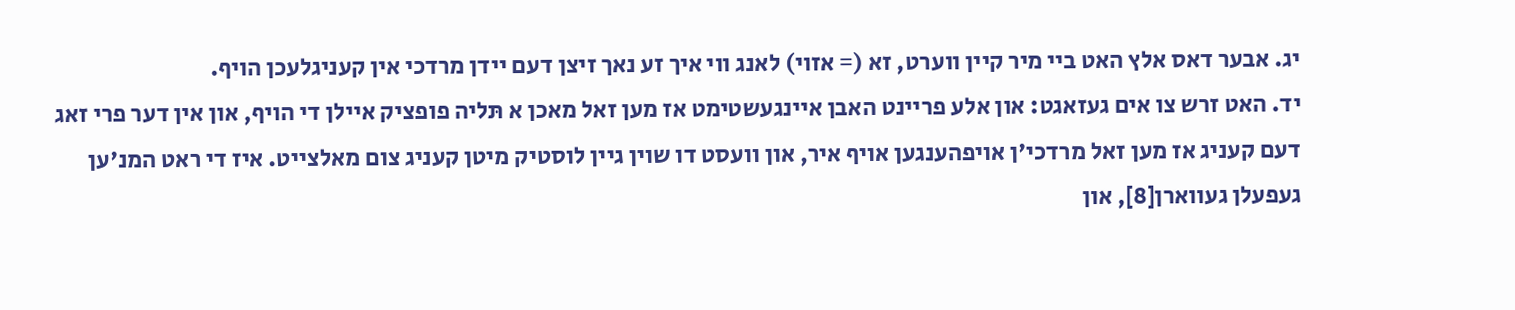יג. אבער דאס אלץ האט ביי מיר קיין ווערט, זא (= אזוי) לאנג ווי איך זע נאך זיצן דעם יידן מרדכי אין קעניגלעכן הויף.
יד. האט זרש צו אים געזאגט: און אלע פריינט האבן איינגעשטימט אז מען זאל מאכן א תּליה פופציק איילן די הויף, און אין דער פרי זאג דעם קעניג אז מען זאל מרדכי'ן אויפהענגען אויף איר, און וועסט דו שוין גיין לוסטיק מיטן קעניג צום מאלצייט. איז די ראט המנ'ען געפעלן געווארן[8], און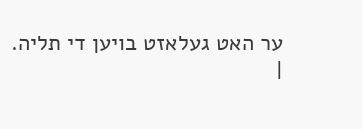ער האט געלאזט בויען די תליה.
|